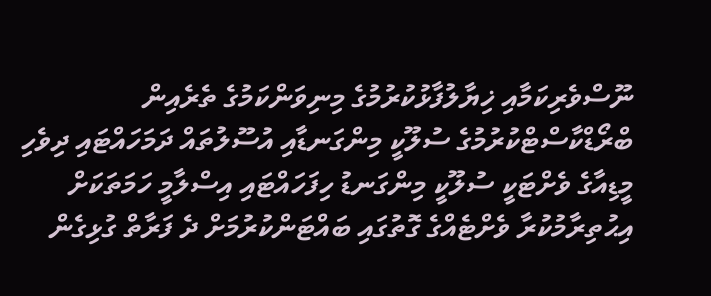ނޫސްވެރިކަމާއި ޚިޔާލުފާޅުކުރުމުގެ މިނިވަންކަމުގެ ތެރެއިން ބްރޯޑްކާސްޓްކުރުމުގެ ސުލޫކީ މިންގަނޑާއި އުސޫލުތައް ދަމަހައްޓައި ދިވެހި މީޑިއާގެ ވެށްޓަކީ ސުލޫކީ މިންގަނޑު ހިފަހައްޓައި އިސްލާމީ ހަމަތަކަށް އިޙުތިރާމުކުރާ ވެށްޓެއްގެ ގޮތުގައި ބައްޓަންކުރުމަށް ދެ ފަރާތް ގުޅިގެން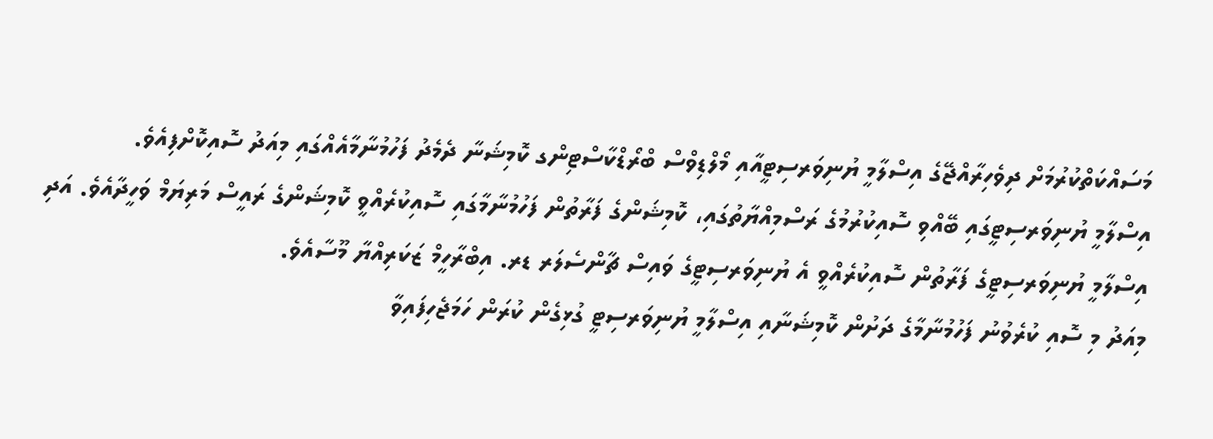މަސައްކަތްކުރުމަށް ދިވެހިރާއްޖޭގެ އިސްލާމީ ޔުނިވަރސިޓީއާއި މޯލްޑިވްސް ބްރޯޑްކާސްޓިންގ ކޮމިޝަނާ ދެމެދު ފަހުމުނާމާއެއްގައި މިއަދު ސޮއިކޮށްފިއެވެ.
އިސްލާމީ ޔުނިވަރސިޓީގައި ބޭއްވި ސޮއިކުރުމުގެ ރަސްމިއްޔާތުގައި، ކޮމިޝަންގެ ފަރާތުން ފަހުމުނާމާގައި ސޮއިކުރެއްވީ ކޮމިޝަންގެ ރައީސް މަރިޔަމް ވަހީދާއެވެ. އަދި އިސްލާމީ ޔުނިވަރސިޓީގެ ފަރާތުން ސޮއިކުރެއްވީ އެ ޔުނިވަރސިޓީގެ ވައިސް ޗާންސެލަރ ޑރ. އިބްރާހީމް ޒަކަރިއްޔާ މޫސާއެވެ.
މިއަދު މި ސޮއި ކުރެވުނު ފަހުމުނާމާގެ ދަށުން ކޮމިޝަނާއި އިސްލާމީ ޔުނިވަރސިޓީ ގުޅިގެން ކުރަން ހަމަޖެހިފައިވާ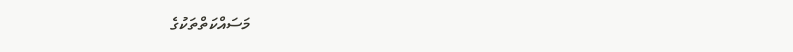މަސައްކަތްތަކުގެ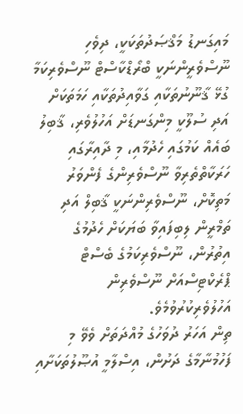މައިގަނޑު މަޤްޞަދުތަކަކީ، ދިވެހި ނޫސްވެރީންނަކީ ބްރޯޑްކާސްޓް ނޫސްވެރިކަމާ ގުޅޭ ޤާނޫނުތަކާއި ގަވާއިދުތަކާއި ހަމަތަކަށް އަދި ސުލޫކީ މިންގަނޑަށް އަހުލުވެރި، ޤާބިލު ބައެއް ކަމުގައި ހެދުމާއި، މި ދާއިރާގައި ހަރަކާތްތެރިވާ ނޫސްވެރިންގެ ފެންވަރު މަތިކޮށް، ނޫސްވެރިންނަކީ ޤާބިލް އަދި ތަމްރީން ލިބިފައިވާ ބަޔަކަށް ހެދުމުގެ އިތުރުން، ނޫސްވެރިކަމުގެ ބެސްޓް ޕްރެކްޓިސްއަށް ނޫސްވެރިން އަހުލުވެރިކުރުވުމެވެ.
ތިން އަހަރު ދުވަހުގެ މުއްދަތަށް ވެވޭ މި ފަހުމުނާމާގެ ދަށުން، އިސްލާމީ އުޞޫލުތަކަށާއި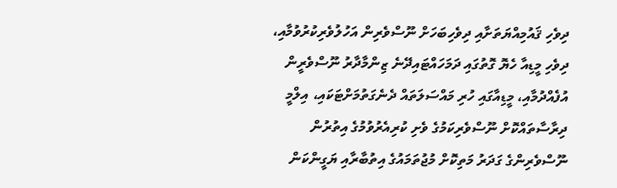ދިވެހި ޤައުމިއްޔަތަށާއި ދިވެހިބަހަށް ނޫސްވެރިން އަހުލުވެރިކުރުވުމާއި، ދިވެހި މީޑިއާ ހެޔޮ ގޮތުގައި ދަމަހައްޓައިދޭނެ ޒިންމާދާރު ނޫސްވެރީން އުފެއްދުމާއި، މީޑިއާގައި ހުރި މައްސަލަތައް ދެނެގަތުމަށްޓަކައި، އިލްމީ ދިރާސާތައްކޮށް ނޫސްވެރިކަމުގެ ވެށި ކުރިއެރުވުމުގެ އިތުރުން ނޫސްވެރިންގެ ގަދަރު މަތިކޮށް މުޖުތަމައުގެ އިތުބާރާއި ޔަގީންކަން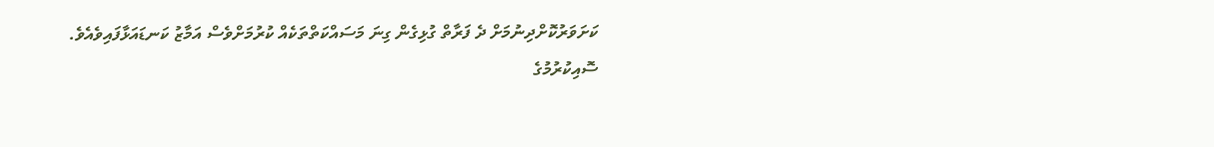ކަށަވަރުކޮށްދިނުމަށް ދެ ފަރާތް ގުޅިގެން ގިނަ މަސައްކަތްތަކެއް ކުރުމަށްވެސް އަމާޒު ކަނޑައަޅާފައިވެއެވެ.
ސޮއިކުރުމުގެ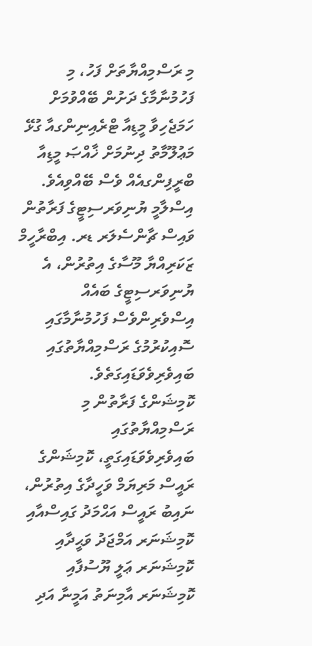މި ރަސްމިއްޔާތަށް ފަހު، މި ފަހުމުނާމާގެ ދަށުން ބޭއްވުމަށް ހަމަޖެހިވާ މީޑިއާ ޓްރެއިނިންގއާ ގުޅޭ މަޢުލޫމާތު ދިނުމަށް ޚާއްޞަ މީޑިއާ ބްރީފިންގއެއް ވެސް ބޭއްވިއެވެ.
އިސްލާމީ ޔުނިވަރސިޓީގެ ފަރާތުން ވައިސް ޗާންސެލަރ ޑރ. އިބްރާހީމް ޒަކަރިއްޔާ މޫސާގެ އިތުރުން، އެ ޔުނިވަރސިޓީގެ ބައެއް އިސްވެރިންވެސް ފަހުމުނާމާގައި ސޮއިކުރުމުގެ ރަސްމިއްޔާތުގައި ބައިވެރިވެވަޑައިގަތެވެ.
ކޮމިޝަންގެ ފަރާތުން މި ރަސްމިއްޔާތުގައި ބައިވެރިވެވަޑައިގަތީ، ކޮމިޝަންގެ ރައީސް މަރިޔަމް ވަހީދާގެ އިތުރުން، ނައިބު ރައީސް އަޙްމަދު ގައިސްއާއި ކޮމިޝަނަރ އަމްޖަދު ވަޙީދާއި ކޮމިޝަނަރ ޢަލީ ޔޫސުފާއި ކޮމިޝަނަރ އާމިނަތު އަމީނާ އަދި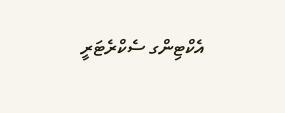އެކްޓިންގ ސެކްރެޓަރީ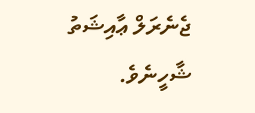ޖެނެރަލް ޢާއިޝަތު ޝާހީނެވެ.